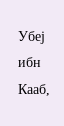Убеј ибн Кааб,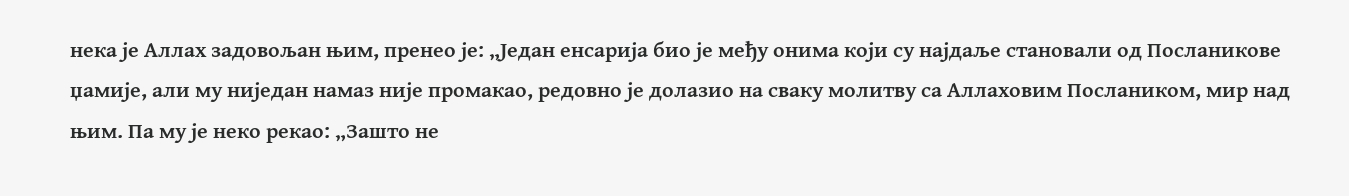нека је Аллах задовољан њим, пренео је: „Један енсарија био је међу онима који су најдаље становали од Посланикове џамије, али му ниједан намаз није промакао, редовно је долазио на сваку молитву са Аллаховим Послаником, мир над њим. Па му је неко рекао: „Зашто не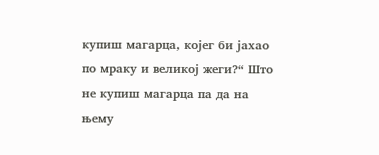купиш магарца, којег би јахао по мраку и великој жеги?“ Што не купиш магарца па да на њему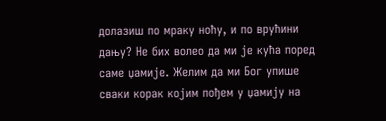долазиш по мраку ноћу, и по врућини дању? Не бих волео да ми је кућа поред саме џамије. Желим да ми Бог упише сваки корак којим пођем у џамију на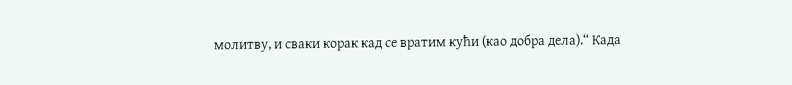молитву, и сваки корак кад се вратим кући (као добра дела).“ Када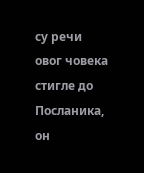су речи овог човека стигле до Посланика, он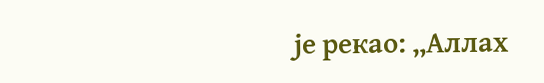је рекао: „Аллах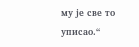му је све то уписао.“